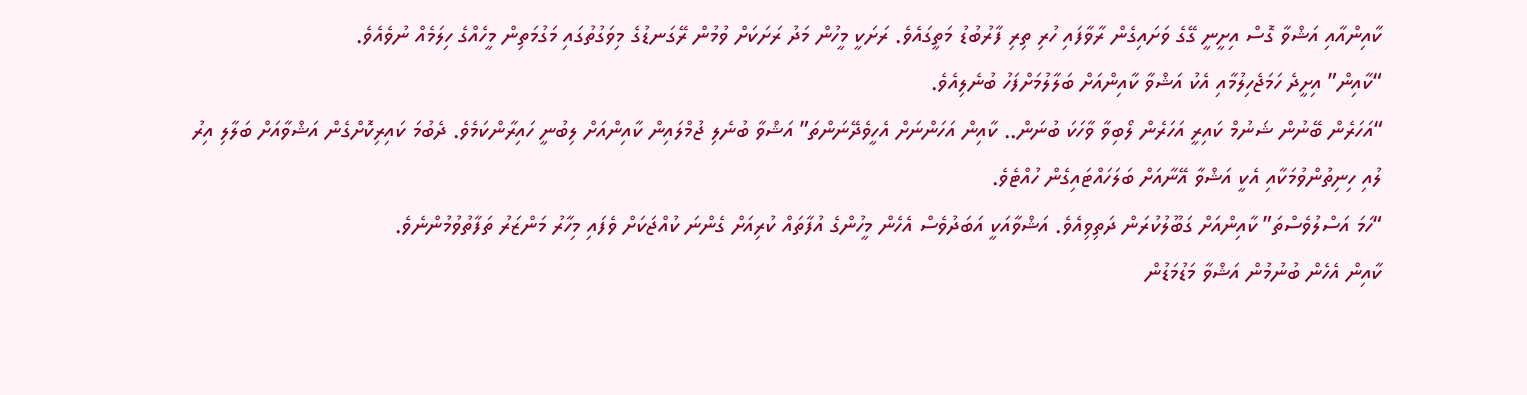ކާއިންއާއި އަޝްވާ ގޮސް އިށީނީ ގޭގެ ވަށައިގެން ރާވާފައި ހުރި ތިރި ފާރުބުޑު މަތީގައެވެ. ރަށަކީ މީހުން މަދު ރަށަކަށް ވުމުން ރޭގަނޑުގެ މިވަގުތުގައި މަގުމަތިން މީހެއްގެ ހިލަމެއް ނުވެއެވެ.
“ކާއިން” އިށީދެ ހަމަޖެހިލުމާއި އެކު އަޝްވާ ކާއިންއަށް ބަލާލުމަށްފަހު ބުނެލިއެވެ.
“އަހަރެން ބޭނުން ޝަނުމް ކައިރީ އަހަރެން ލޯބިވާ ވާހަކަ ބުނަން.. ކާއިން އަހަންނަށް އެހީވެދޭނަންތަ” އަޝްވާ ބުނެލި ޖުމްލައިން ކާއިންއަށް ލިބުނީ ހައިރާންކަމެވެ. ދެބުމަ ކައިރިކޮށްގެން އަޝްވާއަށް ބަލާލި އިރު ލުއި ހިނިތުންވުމަކާއި އެކީ އަޝްވާ އޭނާއަށް ބަލަހައްޓައިގެން ހުއްޓެވެ.
“ހަމަ އަސްލުވެސްތަ” ކާއިންއަށް ގަބޫލުކުރަން ދަތިވިއެވެ. އަޝްވާއަކީ އަބަދުވެސް އެހެން މީހުންގެ އުފާތައް ކުރިއަށް ގެންނަ ކުއްޖަކަށް ވެފައި މިހާރު މަންޒަރު ތަފާތުވުމުންނެވެ.
ކާއިން އެހެން ބުނުމުން އަޝްވާ މަޑުމަޑުން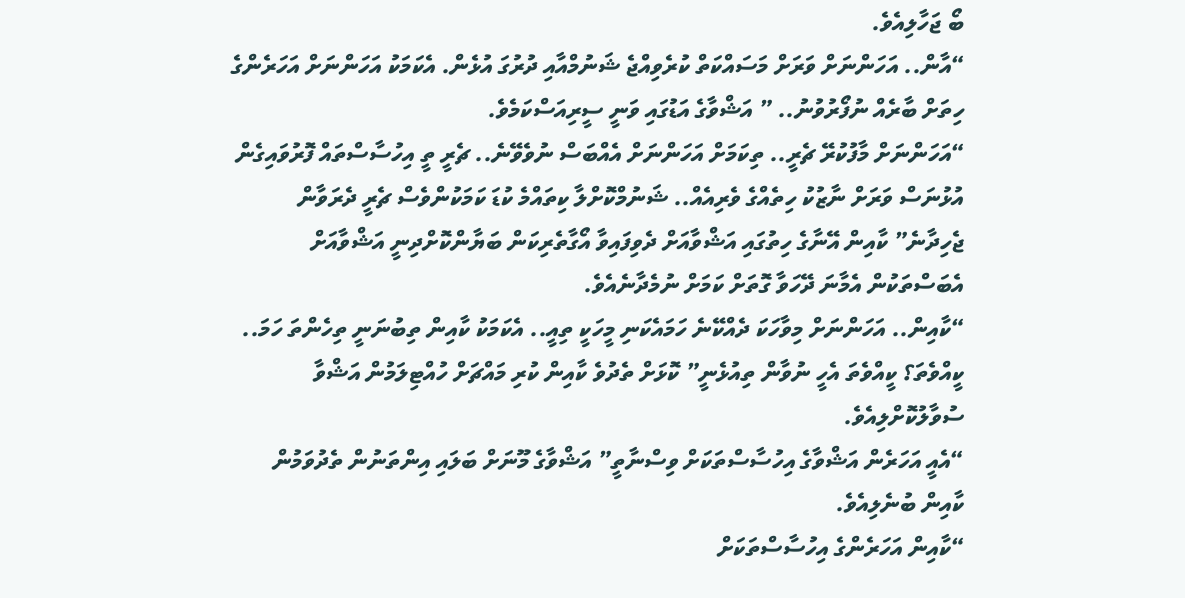ބޯ ޖަހާލިއެވެ.
“އާން.. އަހަންނަށް ވަރަށް މަސައްކަތް ކުރެވިއްޖެ ޝަނުމްއާއި ދުރުގަ އުޅެން. އެކަމަކު އަހަންނަށް އަހަރެންގެ ހިތަށް ބާރެއް ނުފޯރުވުނު.. ” އަޝްވާގެ އަޑުގައި ވަނީ ސީރިއަސްކަމެވެ.
“އަހަންނަށް މާފުކުރޭ ޗެރީ.. ތިކަމަށް އަހަންނަށް އެއްބަސް ނުވެވޭނެ.. ޗެރީ ތީ އިހުސާސްތައް ފޮރުވައިގެން އުޅުނަސް ވަރަށް ނާޒުކު ހިތެއްގެ ވެރިއެއް.. ޝަނުމްކޮށްލާ ކިތައްމެ ކުޑަ ކަމަކުންވެސް ޗެރީ ދެރަވާން ޖެހިދާނެ” ކާއިން އޭނާގެ ހިތުގައި އަޝްވާއަށް ދެވިފައިވާ އޯގާތެރިކަން ބަޔާންކޮށްދިނީ އަޝްވާއަށް އެބަސްތަކުން އެމާނަ ދޭހަވާ ގޮތަށް ކަމަށް ނުމެދާނެއެވެ.
“ކާއިން.. އަހަންނަށް މިވާހަކަ ދެއްކޭނެ ހަމައެކަނި މީހަކީ ތިއީ.. އެކަމަކު ކާއިން ތިބުނަނީ ތިހެންތަ ހަމަ.. ކީއްވެތަ؟ ކީއްވެތަ އެހީ ނުވާން ތިއުޅެނީ” ކޮޅަށް ތެދުވެ ކާއިން ކުރި މައްޗަށް ހުއްޓިލަމުން އަޝްވާ ސުވާލުކޮށްލިއެވެ.
“އެއީ އަހަރެން އަޝްވާގެ އިހުސާސްތަކަށް ވިސްނާތީ” އަޝްވާގެ މޫނަށް ބަލައި އިންތަނުން ތެދުވަމުން ކާއިން ބުނެލިއެވެ.
“ކާއިން އަހަރެންގެ އިހުސާސްތަކަށް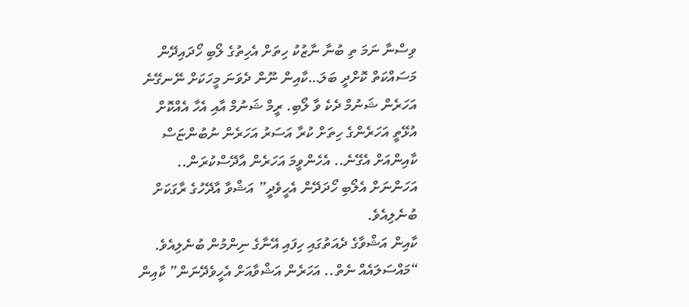ވިސްނާ ނަމަ ތި ބުނާ ނާޒުކު ހިތަށް އެހިތުގެ ލޯބި ހޯދައިދޭން މަސައްކަތް ކޮށްދީ ބަލަ…ކާއިން ނޫން ދެވަނަ މީހަކަށް ނޭނގޭނެ އަހަރެން ޝަނުމް ދެކެ ވާ ލޯބި. ރީމް ޝަނުމް އާއި އެހާ އެއްކޮށް އުޅޭތީ އަހަރެންގެ ހިތަށް ކުރާ އަސަރު އަހަރެން ނުބުންޏަސް ކާއިންއަށް އެގޭނެ.. އެހެންވީމަ އަހަރެން އާދޭސްކުރަން.. އަހަންނަށް އެލޯބި ހޯދަދޭން އެހީވެދީ” އަޝްވާ އާދޭހުގެ ރާގަކަށް ބުނެލިއެވެ.
ކާއިން އަޝްވާގެ ދެއަތުގައި ހިފައި އޭނާގެ ނިންމުން ބުނެލިއެވެ.
“މައްސަލައެއް ނެތް.. އަހަރެން އަޝްވާއަށް އެހީވެދޭނަން” ކާއިން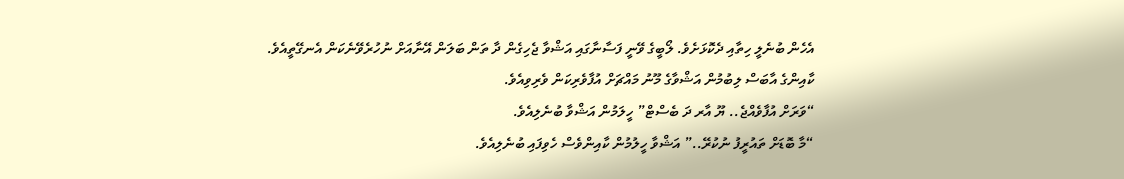އެހެން ބުނެލީ ހިތާއި ދެކޮޅަށެވެ. ލޯބީގެ ވޭނީ ފަސާނާގައި އަޝްވާ ޖެހިގެން ދާ ތަން ބަލަން އޭނާއަށް ނުހުރެވޭނެކަން އެނގޭތީއެވެ.
ކާއިންގެ އާބަސް ލިބުމުން އަޝްވާގެ މޫނު މައްޗަށް އުފާވެރިކަން ވެރިވިއެވެ.
“ވަރަށް އުފާވެއްޖެ.. ޔޫ އާރ ދަ ބެސްޓް” ހީލަމުން އަޝްވާ ބުނެލިއެވެ.
“މާ ބޮޑަށް ތައުރީފު ނުކުރޭ..” އަޝްވާ ހީލުމުން ކާއިންވެސް ހެވިފައި ބުނެލިއެވެ.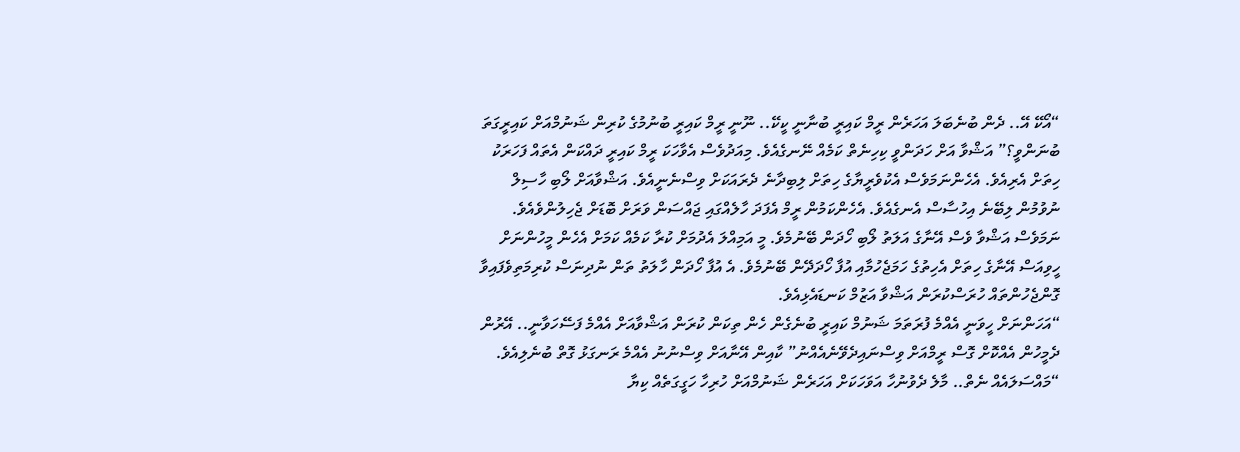“އޯކޭ އޭ.. ދެން ބުނެބަލަ އަހަރެން ރީމް ކައިރީ ބުނާނީ ކީކޭ.. ނޫނީ ރީމް ކައިރީ ބުނުމުގެ ކުރިން ޝަނުމްއަށް ކައިރީގަތަ ބުނަންވީ؟” އަޝްވާ އަށް ހަދަންވީ ކިހިނެތް ކަމެއް ނޭނގެއެވެ. މިއަދުވެސް އެވާހަކަ ރީމް ކައިރީ ދައްކަން އެތައް ފަހަރަކު ހިތަށް އެރިއެވެ. އެހެންނަމަވެސް އެކުވެރީޔާގެ ހިތަށް ލިބިދާނެ ދެރައަކަށް ވިސްނެނީއެވެ. އަޝްވާއަށް ލޯބި ހާސިލް ނުވުމުން ލިބޭނެ އިހުސާސް އެނގެއެވެ. އެހެންކަމުން ރީމް އެފަދަ ހާލެއްގައި ޖައްސަން ވަރަށް ބޮޑަށް ޖެހިލުންވެއެވެ. ނަމަވެސް އަޝްވާ ވެސް އޭނާގެ އަލަތު ލޯބި ހޯދަން ބޭނުމެވެ. މީ އަމިއްލަ އެދުމަށް ކުރާ ކަމެއް ކަމަށް އެހެން މީހުންނަށް ހީވިއަސް އޭނާގެ ހިތަށް އެހިތުގެ ހަމަޖެހުމާއި އުފާ ހޯދަދޭން ބޭނުމެވެ. އެ އުފާ ހޯދަން ހާލަތު ތަން ނުދިނަސް ކުރިމަތިވެފައިވާ ގޮންޖެހުންތައް ހުރަސްކުރަން އަޝްވާ އަޒުމް ކަނޑައެޅިއެވެ.
“އަހަންނަށް ހީވަނީ އެއްމެ ފުރަތަމަ ޝަނުމް ކައިރީ ބުނެގެން ހެން ތިކަން ކުރަން އަޝްވާއަށް އެއްމެ ފަސޭހަވާނީ.. އޭރުން ދެމީހުން އެއްކޮށް ގޮސް ރީމްއަށް ވިސްނައިދެވޭނެއެއްނު” ކާއިން އޭނާއަށް ވިސްނުނު އެއްމެ ރަނގަޅު ގޮތް ބުނެލިއެވެ.
“މައްސަލައެއް ނެތް.. މާލެ ދެވުނުހާ އަވަހަކަށް އަހަރެން ޝަނުމްއަށް ހުރިހާ ހަގީގަތެއް ކިޔާ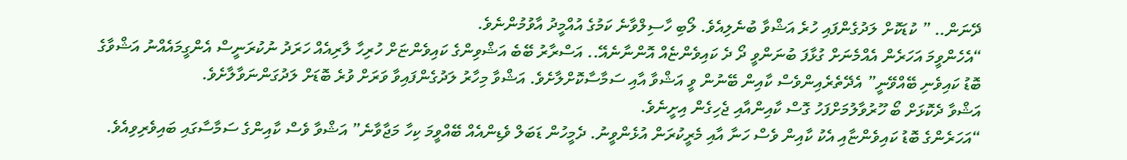ދޭނަން.. ” ކުޑަކޮށް ލަދުގެންފައި ހުރެ އަޝްވާ ބުނެލިއެވެ. ލޯބި ހާސިލްވާނެ ކަމުގެ އުއްމީދު އާވުމުންނެވެ.
“އެހެންވީމަ އަހަރެން އެއްމެނަށް ގުޅާފަ ބުނަންވީ ދޯ ދެ ކައިވެންޏެއް އޮންނާނެއޭ.. އަސްރާރު ބޭބެ އަޝްވިންގެ ކައިވެންޏަށް ހުރިހާ ލާރިއެއް ހަރަދު ނުކުރަނީސް އެންގީމައެއްނު އަޝްވާގެ ބޮޑު ކައިވެނި ބޭއްވޭނީ” އެދޭތެރެއިންވެސް ކާއިން ބޭނުން ވީ އަޝްވާ އާއި ސަމާސާކޮށްލާށެވެ. އަޝްވާ މިހާރު ލަދުގެންފައިވާ ވަރަށް ވުރެ ބޮޑަށް ލަދުގަންނަވާލާށެވެ.
އަޝްވާ ދެކޮޅަށް ބޯ ހޫރުވާލުމަށްފަހު ގޮސް ކާއިންއާއި ޖެހިގެން އިށީނެވެ.
“އަހަރެންގެ ބޮޑު ކައިވެންޏާއި އެކު ކާއިން ވެސް ހަނާ އާއި މެރީކުރަން އުޅެންވީނު. ދެމީހުން ޑަބަލް ވެޑިންއެއް ބޭއްވީމަ ކިހާ މަޖާވާނެ” އަޝްވާ ވެސް ކާއިންގެ ސަމާސާގައި ބައިވެރިވިއެވެ.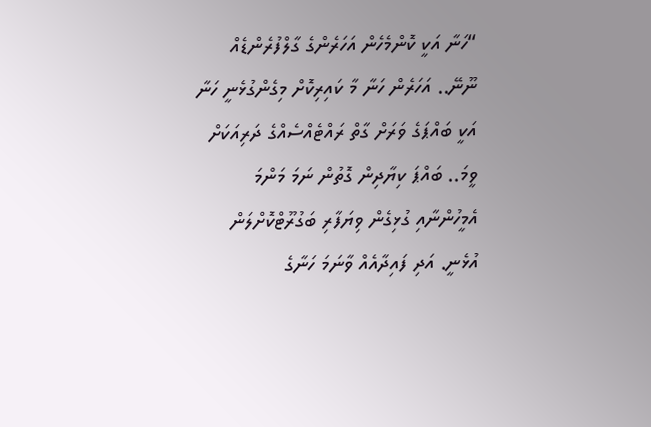“ހަނާ އަކީ ކޮންމެހެން އަހަރެންގެ ގާލްފުރެންޑެއް ނޫނޭ.. އަހަރެން ހަނާ މާ ކައިރިކޮށް މިގެންގުޅެނީ ހަނާ އަކީ ބައްޕަގެ ވަރަށް ގާތް ރައްޓެއްސެއްގެ ދަރިއަކަށް ވީމަ.. ބައްޕަ ކިޔާދިން ގޮތުން ނަމަ މަންމަ އެމީހުންނާއި ގުޅިގެން ވިޔަފާރި ބަގުރޫޓްކޮށްލަން އުޅެނީ. އަދި ފައިދާއެއް ވާނަމަ ހަނާގެ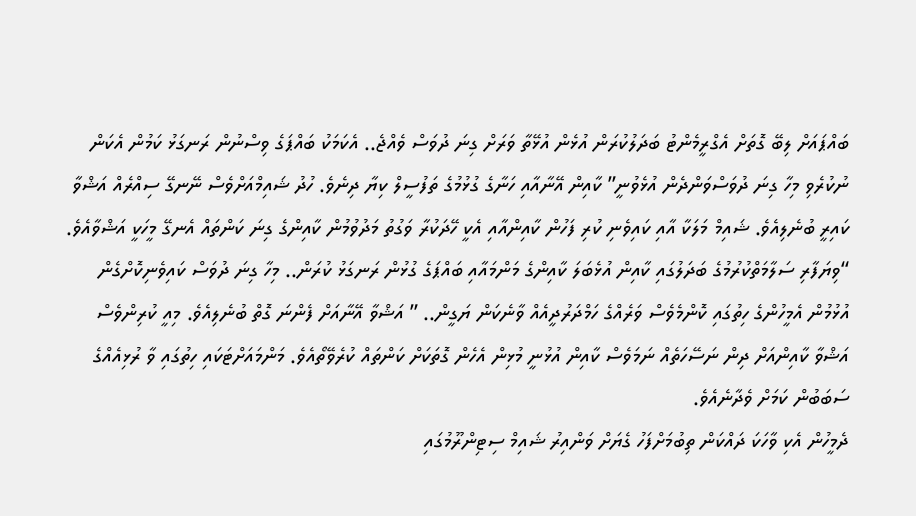ބައްޕައަށް ލިބޭ ގޮތަށް އެގްރީމެންޓު ބަދަލުކުރަން އުޅެން އުޅޭތާ ވަރަށް ގިނަ ދުވަސް ވެއްޖެ.. އެކަމަކު ބައްޕަގެ ވިސްނުން ރަނގަޅު ކަމުން އެކަން ނުކުރެވި މިހާ ގިނަ ދުވަސްވަންދެން އުޅެވުނީ” ކާއިން އޭނާއާއި ހަނާގެ ގުޅުމުގެ ތަފުސީލް ކިޔާ ދިނެވެ. ހުދު ޝައިމްއަށްވެސް ނޭނގޭ ސިއްރެއް އަޝްވާ ކައިރީ ބުނެލިއެވެ. ޝައިމް މަލަކާ އާއި ކައިވެނި ކުރި ފަހުން ކާއިންއާއި އެކީ ހޭދަކުރާ ވަގުތު މަދުވުމުން ކާއިންގެ ގިނަ ކަންތައް އެނގޭ މީހަކީ އަޝްވާއެވެ.
“ވިޔަފާރި ސަލާމަތްކުރުމުގެ ބަދަލުގައި ކާއިން އުޅެބަލަ ކާއިންގެ މަންމައާއި ބައްޕަގެ ގުޅުން ރަނގަޅު ކުރަން.. މިހާ ގިނަ ދުވަސް ކައިވެނިކޮށްގެން އުޅުމުން އެމީހުންގެ ހިތުގައި ކޮންމެވެސް ވަރެއްގެ ހަމްދަރުދީއެއް ވާނެކަން ޔަގީން.. ” އަޝްވާ އޭނާއަށް ފެންނަ ގޮތް ބުނެލިއެވެ. މިއީ ކުރިންވެސް އަޝްވާ ކާއިންއަށް ދިން ނަސޭހަތެއް ނަމަވެސް ކާއިން އުޅުނީ މުޅިން އެހެން ގޮތަކަށް ކަންތައް ކުރެވޭތޯއެވެ. މަންމައަށްޓަކައި ހިތުގައި ވާ ރުޅިއެއްގެ ސަބަބުން ކަމަށް ވެދާނެއެވެ.
ދެމީހުން އެކި ވާހަކަ ދައްކަން ތިބުމަށްފަހު ގެޔަށް ވަންއިރު ޝައިމް ސިޓިންރޫމުގައި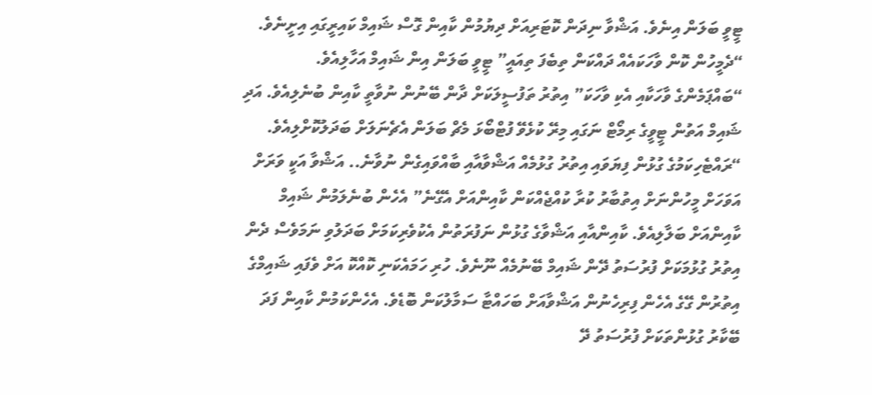ޓީވީ ބަލަން އިނެވެ. އަޝްވާ ނިދަން ކޮޓަރިއަށް ދިޔުމުން ކާއިން ގޮސް ޝައިމް ކައިރީގައި އިށީނެވެ.
“ދެމީހުން ކޮން ވާހަކައެއް ދައްކަން ތިބެފަ ތިއައީ” ޓީވީ ބަލަން އިން ޝައިމް އަހާލިއެވެ.
“ބައްޕަމެންގެ ވާހަކާއި އެކި ވާހަކަ” އިތުރު ތަފުސީލަކަށް ދާން ބޭނުން ނުވާތީ ކާއިން ބުނެލިއެވެ. އަދި ޝައިމް އަތުން ޓީވީގެ ރިމޯޓް ނަގައި މިރޭ ކުޅެވޭ ފުޓްބޯޅަ މެޗް ބަލަން އެޗެނަލަށް ބަދަލުކޮށްލިއެވެ.
“ރައްޓެހިކަމުގެ ގުޅުން ފިޔަވައި އިތުރު ގުޅުމެއް އަޝްވާއާއި ބާއްވައިގެން ނުވާނެ.. އަޝްވާ އަކީ ވަރަށް އަވަހަށް މީހުންނަށް އިތުބާރު ކުރާ ކުއްޖެއްކަން ކާއިންއަށް އެގޭނެ” އެހެން ބުނެލަމުން ޝައިމް ކާއިންއަށް ބަލާލިއެވެ. ކާއިންއާއި އަޝްވާގެ ގުޅުން ނަފުރަތުން އެކުވެރިކަމަށް ބަދަލުވި ނަމަވެސް ދެން އިތުރު ގުޅުމަކަށް ފުރުސަތު ދޭން ޝައިމް ބޭނުމެއް ނޫނެވެ. ހުރި ހަމައެކަނި ކޮއްކޮ އަށް ވެފައި ޝައިމްގެ އިތުރުން ގޭގެ އެހެން ފިރިހެނުން އަޝްވާއަށް ބަހައްޓާ ސަމާލުކަން ބޮޑެވެ. އެހެންކަމުން ކާއިން ފަދަ ބޭކާރު ގުޅުންތަކަށް ފުރުސަތު ދޭ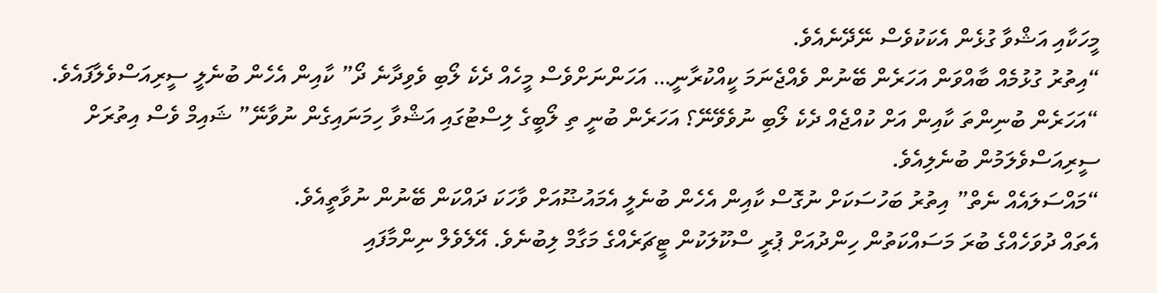މީހަކާއި އަޝްވާ ގުޅެން އެކަކުވެސް ނޭދޭނެއެވެ.
“އިތުރު ގުޅުމެއް ބާއްވަން އަހަރެން ބޭނުން ވެއްޖެނަމަ ކީއްކުރާނީ… އަހަންނަށްވެސް މީހެއް ދެކެ ލޯބި ވެވިދާނެ ދޯ” ކާއިން އެހެން ބުނެލީ ސީރިއަސްވެލާފައެވެ.
“އަހަރެން ބުނިންތަ ކާއިން އަށް ކުއްޖެއް ދެކެ ލޯބި ނުވެވޭނޭ؟ އަހަރެން ބުނީ ތި ލޯބީގެ ލިސްޓުގައި އަޝްވާ ހިމަނައިގެން ނުވާނޭ” ޝައިމް ވެސް އިތުރަށް ސީރިއަސްވެލަމުން ބުނެލިއެވެ.
“މައްސަލައެއް ނެތް” އިތުރު ބަހުސަކަށް ނުގޮސް ކާއިން އެހެން ބުނެލީ އެމައުޟޫއަށް ވާހަކަ ދައްކަން ބޭނުން ނުވާތީއެވެ.
އެތައް ދުވަހެއްގެ ބުރަ މަސައްކަތުން ހިންދުއަށް ޕުރީ ސްކޫލަކުން ޓީޗަރެއްގެ މަގާމް ލިބުނެވެ. އޭލެވެލް ނިންމާފައި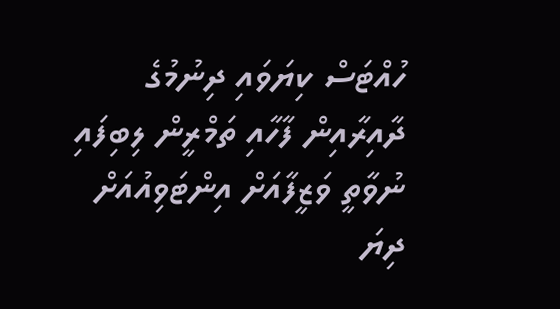ހުއްޓަސް ކިޔަވައި ދިނުމުގެ ދާއިރާއިން ފާހާއި ތަމްރީން ލިބިފައި ނުވާތީ ވަޒީފާއަށް އިންޓަވިއުއަށް ދިޔަ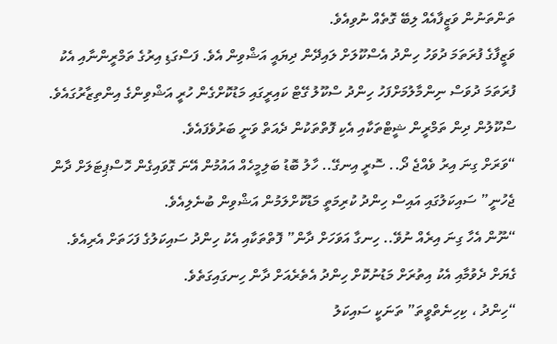ތަންތަނުން ވަޒީފާއެއް ލިބޭ ގޮތެއް ނުވިއެވެ.
ވަޒީފާގެ ފުރަތަމަ ދުވަހު ހިންދު އެސްކޫލަށް ލައިދޭން ދިޔައީ އަޝްވިން އެވެ. ފަސްގަޑި އިރުގެ ތަމްރީންނާއި އެކު ފުރަތަމަ ދުވަސް ނިންމާލުމަށްފަހު ހިންދު ސްކޫލު ގޭޓް ކައިރީގައި މަޑުކޮށްގެން ހުރީ އަޝްވިންގެ އިންތިޒާރުގައެވެ. ސްކޫލުން ދިން ތަމްރީން ޝީޓްތަކާއި އެކި ފޮތްތަކުން ދެއަތް ވަނީ ބަރުވެފައެވެ.
“ވަރަށް ގިނަ އިރު ވެއްޖެ ދޯ.. ސޮރީ އިނގޭ.. ހާލު ބޮޑު ބަލިމީހެއް އައުމުން އޭނަ ގޮވައިގެން ހޮސްޕިޓަލަށް ދާން ޖެހުނީ” ސައިކަލުގައި އައިސް ހިންދު ކުރިމަތީ މަޑުކޮށްލަމުން އަޝްވިން ބުނެލިއެވެ.
“ނޫން އެހާ ގިނަ އިރެއް ނުވޭ.. ހިނގާ އަވަހަށް ދާން” ފޮތްތަކާއި އެކު ހިންދު ސައިކަލުގެ ފަހަތަށް އެރިއެވެ.
ގެޔަށް ދެވުމާއި އެކު އިތުރަށް މަޑުނުކޮށް ހިންދު އެތެރެއަށް ދާން ހިނގައިގަތެވެ.
“ހިންދު ، ކިހިނެތްވީތަ” ތަނަކީ ސައިކަލު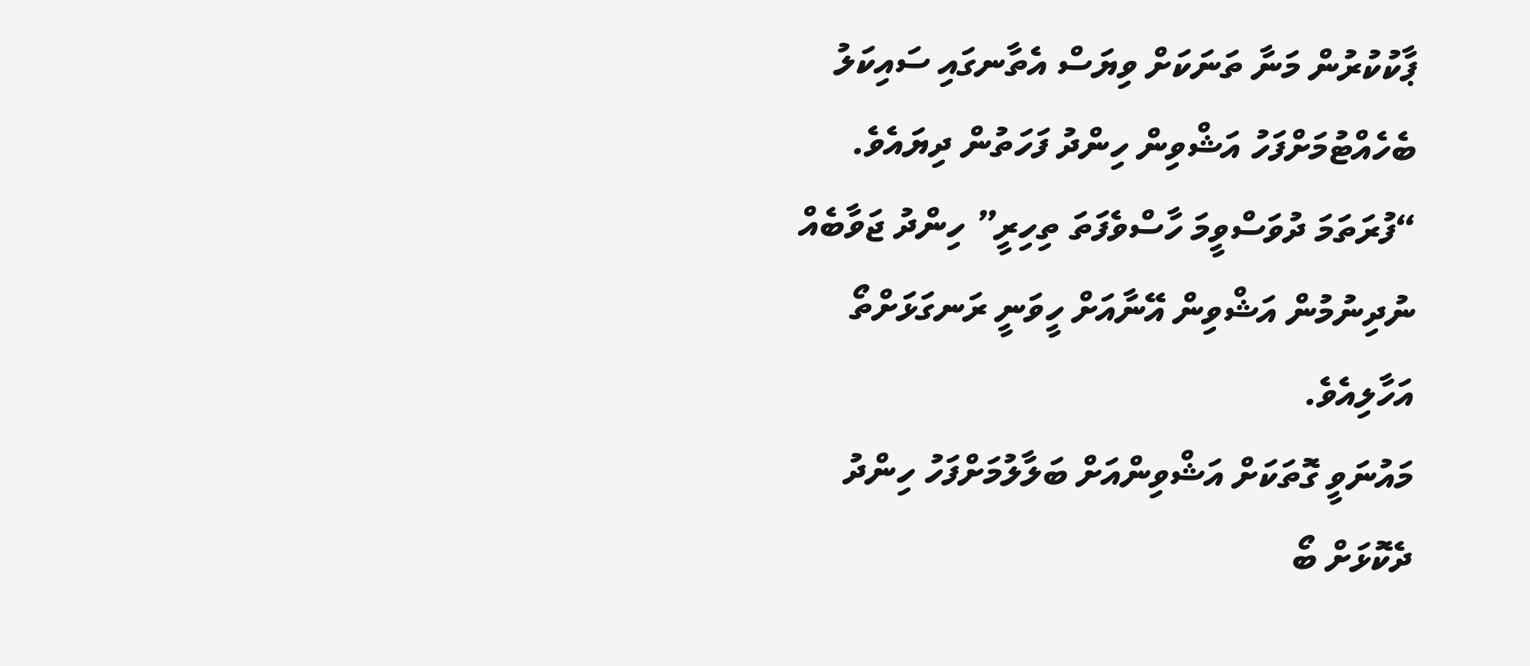ޕާކުކުރުން މަނާ ތަނަކަށް ވިޔަސް އެތާނގައި ސައިކަލު ބެހެއްޓުމަށްފަހު އަޝްވިން ހިންދު ފަހަތުން ދިޔައެވެ.
“ފުރަތަމަ ދުވަސްވީމަ ހާސްވެފަތަ ތިހިރީ” ހިންދު ޖަވާބެއް ނުދިނުމުން އަޝްވިން އޭނާއަށް ހީވަނީ ރަނގަޅަށްތޯ އަހާލިއެވެ.
މައުނަވީ ގޮތަކަށް އަޝްވިންއަށް ބަލާލުމަށްފަހު ހިންދު ދެކޮޅަށް ބޯ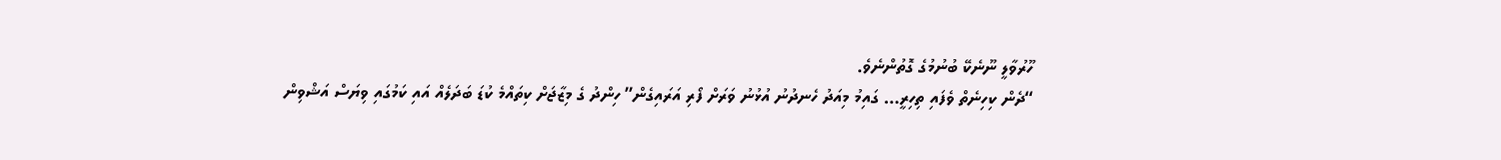ހޫރުވާލީ ނޫނެކޭ ބުނުމުގެ ގޮތުންނެވެ.
“ދެން ކިހިނެތް ވެފައި ތިހިރީ… ގައިމު މިއަދު ހެނދުނު އުޅުނު ވަރަށް ފޯރި އަރައިގެން” ހިންދު ގެ މިޒާޖަށް ކިތައްމެ ކުޑަ ބަދަލެއް އައި ކަމުގައި ވިޔަސް އަޝްވިން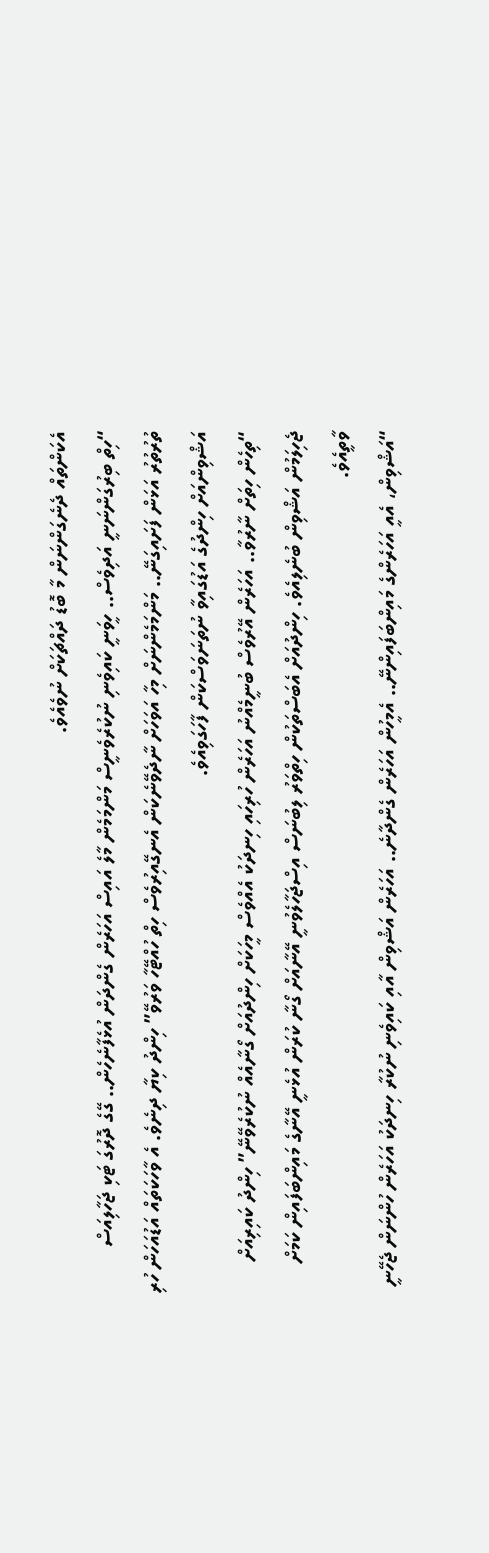އެކަންތައް ދެނެގަންނަން މާ ބޮޑު ދައްޗަކަށް ނުވެއެވެ.
“ހިތް ބިރުގަންނަނީ އަދިވެސް.. ހީވަނީ ކައިވެނި ނުކުރެވެނީސް މަންމަމެން މާލެ އައިސް އަހަރެން ގެންދަން އުޅެފާނެހެން.. ގޭގެ ދޮރުގަ ޓަކި ޖަހާލިއަސް ތުރުތުރު އަޅަން ފަށައިގަނޭ.. މަންމަމެންނަށް މިހާ އަވަހަށް ނާދެވޭނެކަން އެނގޭއިރުވެސް ހިތް ހުއްޓޭހާ ވަރުވޭ” ހިންދު ކިޔާ ދިނެވެ. އެ ވާހަކަތައް އަޑުއަހަން ހުރި އަޝްވިންއަށް ހިންދުގެ އަޑުގައިވާ ނުތަނަވަސްކަން ފާހަގަވިއެވެ.
“ތިހެން ހިތަށް ނާރުވާ.. އަހަރެން އޭރުވެސް ބުނީމެއްނު އަހަރެން ހުރިހައި ހިނދަކު އެއްވެސް މީހަކަށް ހިންދުއަށް ގޯނާއެއް ނުކުރެވޭނޭ” ހިންދު ކައިރިއަށް ޖެހިލަމުން އަޝްވިން ބުނެލިއެވެ. ހިންދުއަށް އެބަސްތަކުން ހިތްވަރު ލިބުނަސް އިސްޖަހާލެވުނީ އޭނާއަށް ގޯނާ ކުރަން އުޅެނީ އޭނާގެ މައިންބަފައިން ކަމަށް ވާތީއެވެ.
“އަޝްވިން، އެއީ އަހަރެންގެ މައިންބަފައިންނޭ.. އެމީހުން އަހަރެން ގެންދާނެ.. އަހަރެން އަޝްވިން އާއި ކައިވެނި ނުކުރާ ހިނދަކު އަހަރެން ހުންނަން ޖެހޭނީ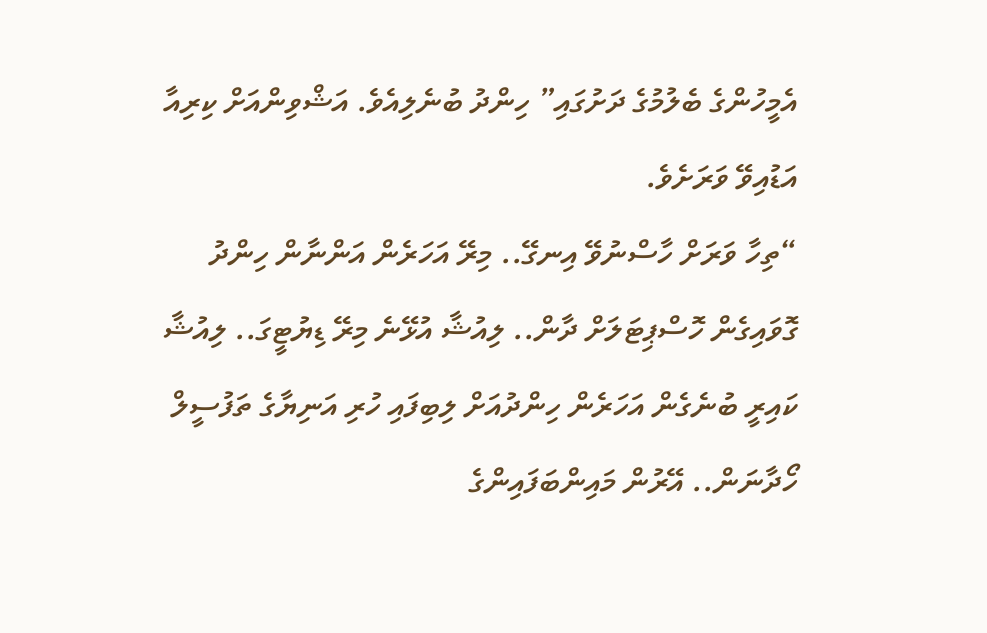އެމީހުންގެ ބެލުމުގެ ދަށުގައި” ހިންދު ބުނެލިއެވެ. އަޝްވިންއަށް ކިރިއާ އަޑުއިވޭ ވަރަށެވެ.
“ތިހާ ވަރަށް ހާސްނުވޭ އިނގޭ.. މިރޭ އަހަރެން އަންނާން ހިންދު ގޮވައިގެން ހޮސްޕިޓަލަށް ދާން.. ލިއުޝާ އުޅޭނެ މިރޭ ޑިޔުޓީގަ.. ލިއުޝާ ކައިރީ ބުނެގެން އަހަރެން ހިންދުއަށް ލިބިފައި ހުރި އަނިޔާގެ ތަފުސީލް ހޯދާނަން.. އޭރުން މައިންބަފައިންގެ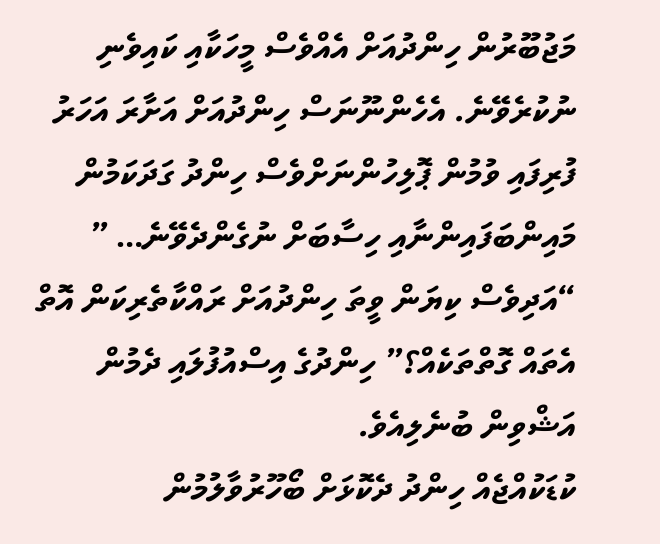މަޖުބޫރުން ހިންދުއަށް އެއްވެސް މީހަކާއި ކައިވެނި ނުކުރެވޭނެ. އެހެންނޫނަސް ހިންދުއަށް އަށާރަ އަހަރު ފުރިފައި ވުމުން ޕޮލިހުންނަށްވެސް ހިންދު ގަދަކަމުން މައިންބަފައިންނާއި ހިސާބަށް ނުގެންދެވޭނެ… ”
“އަދިވެސް ކިޔަން ވީތަ ހިންދުއަށް ރައްކާތެރިކަން އޮތް އެތައް ގޮތްތަކެއް؟” ހިންދުގެ އިސްއުފުލައި ދެމުން އަޝްވިން ބުނެލިއެވެ.
ކުޑަކުއްޖެއް ހިންދު ދެކޮޅަށް ބޯހޫރުވާލުމުން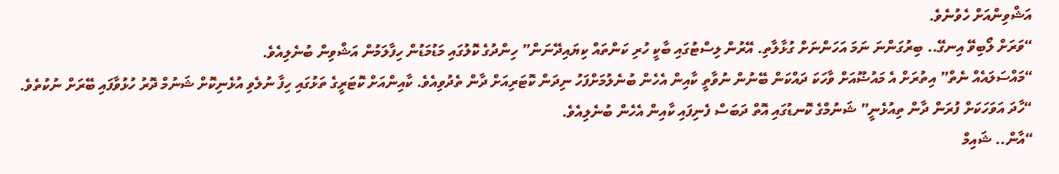އަޝްވިންއަށް ހެވުނެވެ.
“ވަރަށް ލޯބިވޭ އިނގޭ.. ބިރުގަންނަ ނަމަ އަހަންނަށް ގުޅާލާތި. އޭރުން ލިސްޓުގައި ބާކީ ހުރި ކަންތައް ކިޔައިދޭނަން” ހިންދުގެ ކޮލުގައި މަޑުމަޑުން ހިފާލަމުން އަޝްވިން ބުނެލިއެވެ.
“މައްސަލައެއް ނެތް” އިތުރަށް އެ މައުޟޫއަށް ވާހަކަ ދައްކަން ބޭނުން ނުވާތީ ކާއިން އެހެން ބުނެލުމަށްފަހު ނިދަން ކޮޓަރިއަށް ދާން ތެދުވިއެވެ. ކާއިންއަށް ކޮޓަރީގެ ތަޅުގައި ހިފާ ނުލެވި އުޅެނިކޮށް ޝަނުމް ދޮރު ހުޅުވާފައި ބޭރަށް ނުކުތެވެ.
“ހާދަ އަވަހަކަށް ފުރަން ދާން ތިއުޅެނީ” ޝަނުމްގެ ކޮނޑުގައި އޮތް ދަބަސް ފެނިފައި ކާއިން އެހެން ބުނެލިއެވެ.
“އާން.. ޝައިމް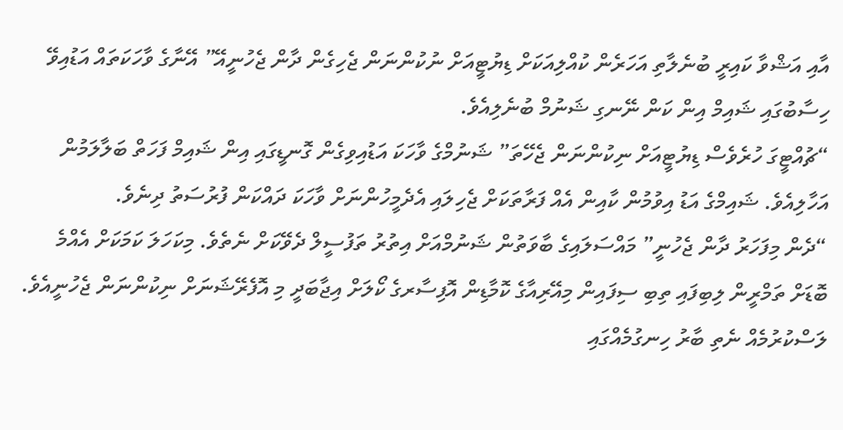އާއި އަޝްވާ ކައިރީ ބުނެލާތި އަހަރެން ކުއްލިއަކަށް ޑިޔުޓީއަށް ނުކުންނަން ޖެހިގެން ދާން ޖެހުނީއޭ” އޭނާގެ ވާހަކަތައް އަޑުއިވޭ ހިސާބުގައި ޝައިމް އިން ކަން ނޭނގި ޝަނުމް ބުނެލިއެވެ.
“ޗުއްޓީގަ ހުރެވެސް ޑިޔުޓީއަށް ނިކުންނަން ޖެހޭތަ” ޝަނުމްގެ ވާހަކަ އަޑުއިވިގެން ގޮނޑީގައި އިން ޝައިމް ފަހަތް ބަލާލަމުން އަހާލިއެވެ. ޝައިމްގެ އަޑު އިވުމުން ކާއިން އެއް ފަރާތަކަށް ޖެހިލައި އެދެމީހުންނަށް ވާހަކަ ދައްކަން ފުރުސަތު ދިނެވެ.
“ދެން މިފަހަރު ދާން ޖެހުނީ” މައްސަލައިގެ ބާވަތުން ޝަނުމްއަށް އިތުރު ތަފުސީލް ދެވޭކަށް ނެތެވެ. މިކަހަލަ ކަމަކަށް އެއްމެ ބޮޑަށް ތަމްރީން ލިބިފައި ތިބި ސިފައިން މިއޭރިއާގެ ކޮމާޑިން އޮފިސާރގެ ކޯލަށް އިޖާބަދީ މި އޮފެރޭޝަނަށް ނިކުންނަން ޖެހުނީއެވެ.
ލަސްކުރުމެއް ނެތި ބާރު ހިނގުމެއްގައި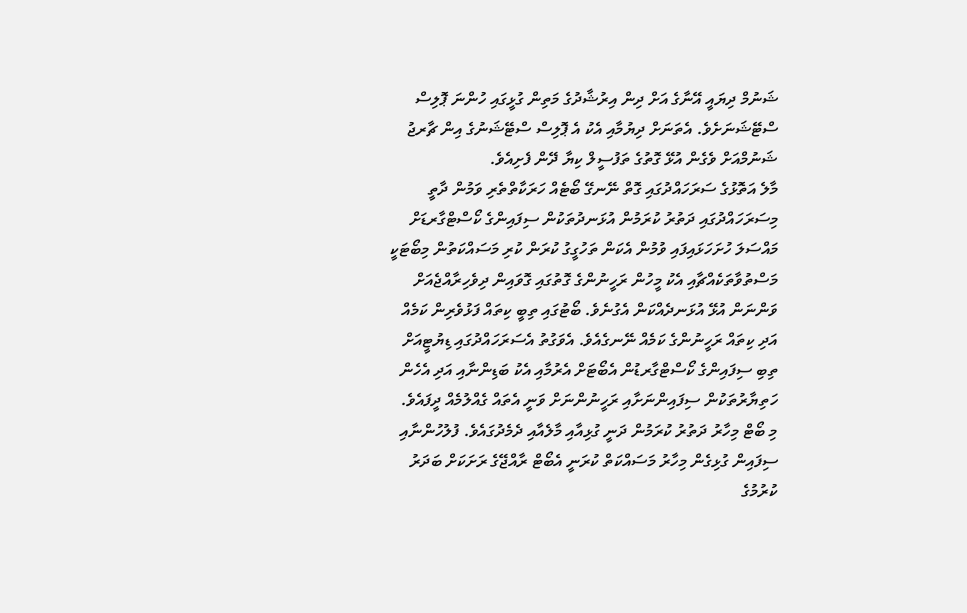ޝަނުމް ދިޔައީ އޭނާގެ އަށް ދިން އިރުޝާދުގެ މަތިން ގުޅީގައި ހުންނަ ޕޮލިސް ސްޓޭޝަނަށެވެ. އެތަނަށް ދިޔުމާއި އެކު އެ ޕޮލިސް ސްޓޭޝަނުގެ އިން ޗާރޖު ޝަނުމްއަށް ވެގެން އުޅޭ ގޮތުގެ ތަފުސީލް ކިޔާ ދޭން ފެށިއެވެ.
މާލެ އަތޮޅުގެ ސަރަހައްދުގައި ގޮތް ނޭނގޭ ބޯޓެއް ހަރަކާތްތެރި ވަމުން ދާތީ މިސަރަހައްދުގައި ދަތުރު ކުރަމުން އުޅަނދުތަކުން ސިފައިންގެ ކޯސްޓްގާރޑަށް މައްސަލަ ހުށަހަޅައިފައި ވުމުން އެކަން ތަހުގީގު ކުރަން ކުރި މަސައްކަތުން މިބޯޓަކީ މަސްތުވާތަކެއްޗާއި އެކު މީހުން ރަހީނުންގެ ގޮތުގައި ގޮވައިން ދިވެހިރާއްޖެއަށް ވަންނަން އުޅޭ އުޅަނދެއްކަން އެގުނެވެ. ބޯޓުގައި ތިބީ ކިތައް ފަޅުވެރިން ކަމެއް އަދި ކިތައް ރަހީނުންގެ ކަމެއް ނޭނގެއެވެ. އެވަގުތު އެސަރަހައްދުގައި ޑިޔުޓީއަށް ތިބި ސިފައިންގެ ކޯސްޓްގާރޑުން އެބޯޓަށް އެރުމާއި އެކު ބަޑިންނާއި އަދި އެހެން ހަތިޔާރުތަކުން ސިފައިންނަށާއި ރަހީނުންނަށް ވަނީ އެތައް ގެއްލުމެއް ދީފައެވެ.
މި ބޯޓް މިހާރު ދަތުރު ކުރަމުން ދަނީ ގުޅިއާއި މާލެއާއި ދެމެދުގައެވެ. ފުލުހުންނާއި ސިފައިން ގުޅިގެން މިހާރު މަސައްކަތް ކުރަނީ އެބޯޓް ރާއްޖޭގެ ރަށަކަށް ބަދަރު ކުރުމުގެ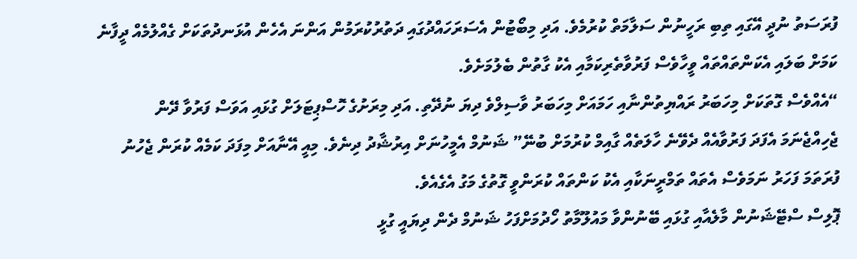ފުރަސަތު ނުދީ އޭގައި ތިބި ރަހީނުން ސަލާމަތް ކުރުމެވެ. އަދި މިބޯޓުން އެސަރަހައްދުގައި ދަތުރުކުރަމުން އަންނަ އެހެން އުޅަނދުތަކަށް ގެއްލުމެއް ދީފާނެ ކަމަށް ބަލައި އެކަންތައްތައް ވީހާވެސް ފަރުވާތެރިކަމާއި އެކު ގާތުން ބެލުމަށެވެ.
“އެއްވެސް ގޮތަކަށް މިހަބަރު ރައްޔިތުންނާއި ހަމައަށް މިހަބަރު ވާސިލްވެ ދިޔަ ނުދޭތި. އަދި މިރަށުގެ ހޮސްޕިޓަލަށް ގުޅައި އަވަސް ފަރުވާ ދޭން ޖެހިއްޖެނަމަ އެފަދަ ފަރުވާއެއް ދެވޭނެ ހާލަތެއް ގާއިމް ކުރުމަށް ބުނޭ” ޝަނުމް އެމީހުނަށް އިރުޝާދު ދިނެވެ. މިއީ އޭނާއަށް މިފަދަ ކަމެއް ކުރަން ޖެހުނު ފުރަތަމަ ފަހަރު ނަމަވެސް އެތައް ތަމްރީނަކާއި އެކު ކަންތައް ކުރަންވީ ގޮތުގެ މަގު އެގެއެވެ.
ޕޮލިސް ސްޓޭޝަނުން މާލެއާއި ގުޅައި ބޭނުންވާ މައުލޫމާތު ހޯދުމަށްފަހު ޝަނުމް ދެން ދިޔައީ ގުޅީ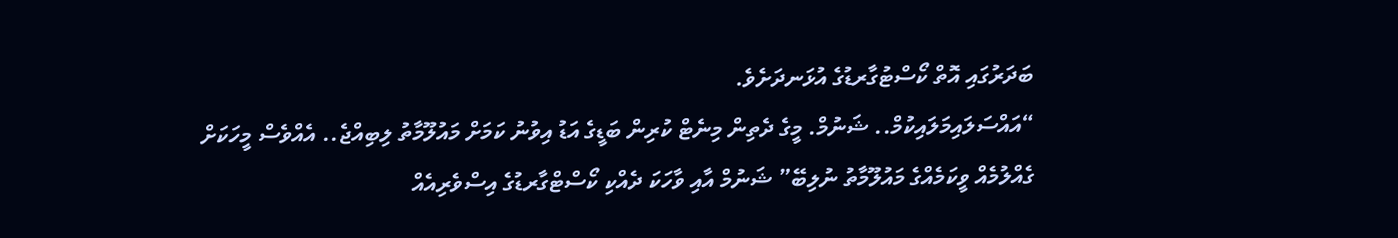ބަދަރުގައި އޮތް ކޯސްޓުގާރޑުގެ އުޅަނދަށެވެ.
“އައްސަލައިމަލައިކުމް.. ޝަނުމް. މީގެ ދެތިން މިނެޓް ކުރިން ބަޑީގެ އަޑު އިވުނު ކަމަށް މައުލޫމާތު ލިބިއްޖެ.. އެއްވެސް މީހަކަށް ގެއްލުމެއް ވީކަމެއްގެ މައުލޫމާތު ނުލިބޭ” ޝަނުމް އާއި ވާހަކަ ދެއްކި ކޯސްޓްގާރޑުގެ އިސްވެރިއެއް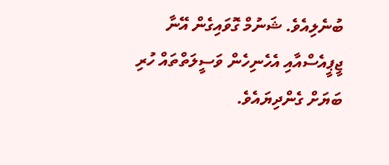ބުނެލިއެވެ. ޝަނުމް ގޮވައިގެން އޭނާ ޖީޕީއެސްއާއި އެހެނިހެން ވަސީލަތްތައް ހުރި ބަޔަށް ގެންދިޔައެވެ.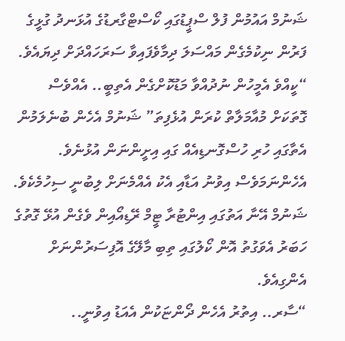ޝަނުމް އައުމުން ފުލް ސްޕީޑުގައި ކޯސްޓްގާރޑުގެ އުޅަނދު ގުޅީގެ ފަރުން ނިކުމެގެން މައްސަލަ ދިމާވެފައިވާ ސަރަހައްދަށް ދިޔައެވެ.
“ކީއްވެ އެމީހުން ނުދުއްވާ މަޑުކޮށްގެން އެތިބީ.. އެއްވެސް ގޮތަކަށް މުއާމަލާތް ކުރަން އުޅެފިތަ” ޝަނުމް އެހެން ބުނެލަމުން އެތާގައި ހުރި ހުސްގޮނޑިއެއް ގައި އިށީންނަން އުޅުނެވެ. އެހެންނަމަވެސް އިވުނު އަޑާއި އެކު އެއްމެނަށް ލިބުނީ ސިހުމެކެވެ. ޝަނުމް އޭނާ އަތުގައި އިންޓުރާ ޓީމް ރޭޑިއޯއިން ވެގެން އުޅޭ ގޮތުގެ ހަބަރު އެވަގުތު އޮން ކޯލުގައި ތިބި މާލޭގެ އޮފިސަރުންނަށް އެންގިއެވެ.
“ސާރ.. އިތުރު އެހެން ދޯންޏަކުން އެއަޑު އިވުނީ..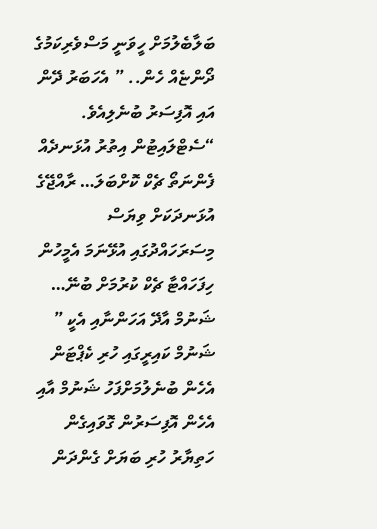ބަލާބެލުމަށް ހީވަނީ މަސްވެރިކަމުގެ ދޯންޏެއް ހެން.. ” އެހަބަރު ދޭން އައި އޮފިސަރު ބުނެލިއެވެ.
“ސެޓްލައިޓުން އިތުރު އުޅަނދެއް ފެންނަތޯ ޗެކް ކޮށްބަލަ… ރާއްޖޭގެ އުޅަނދަކަށް ވިޔަސް މިސަރަހައްދުގައި އުޅޭނަމަ އެމީހުން ހިފަހައްޓާ ޗެކް ކުރުމަށް ބުނޭ… ޝަނުމް އާދޭ އަހަންނާއި އެކީ ” ޝަނުމް ކައިރީގައި ހުރި ކެޕްޓަން އެހެން ބުނެލުމަށްފަހު ޝަނުމް އާއި އެހެން އޮފިސަރުން ގޮވައިގެން ހަތިޔާރު ހުރި ބަޔަށް ގެންދަން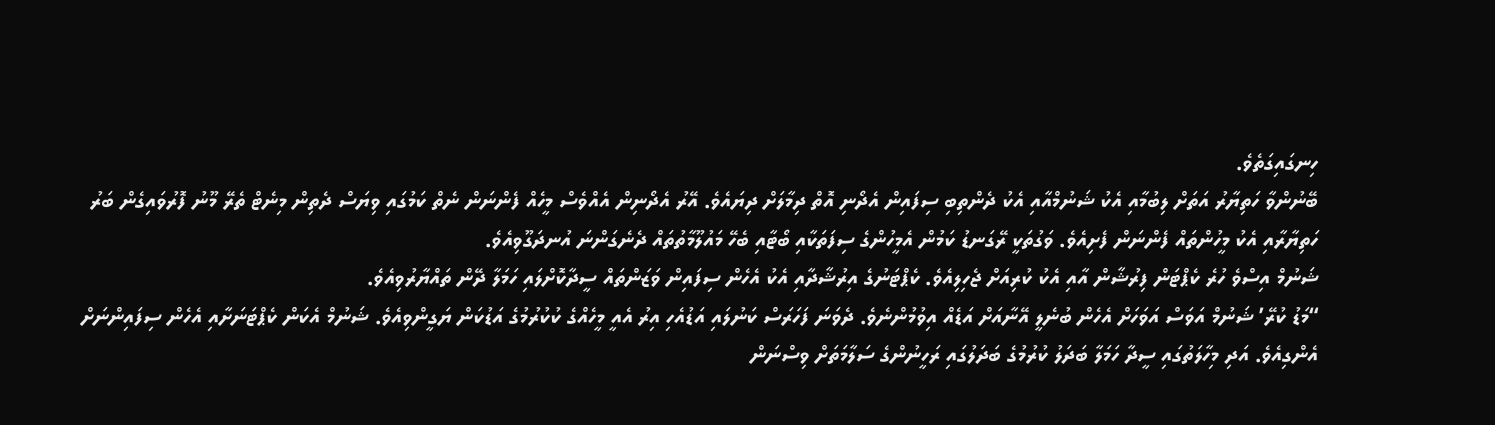ހިނގައިގަތެވެ.
ބޭނުންވާ ހަތިޔާރު އަތަށް ލިބުމާއި އެކު ޝަނުމްއާއި އެކު ދެންތިބި ސިފައިން އެދޯނި އޮތް ދިމާލަށް ދިޔައެވެ. އޭރު އެދޯނިން އެއްވެސް މީހެއް ފެންނަން ނެތް ކަމުގައި ވިޔަސް ދެތިން މިނެޓް ތެރޭ މޫނު ފޮރުވައިގެން ބަރު ހަތިޔާރާއި އެކު މީހުންތައް ފެންނަން ފެށިއެވެ. ވަގުތަކީ ރޭގަނޑު ކަމުން އެމީހުންގެ ސިފަތަކާއި ބޯޓާއި ބެހޭ މައުލޫމާތުތައް ދެނެގަންނަ އުނދަގޫވިއެވެ.
ޝަނުމް އިސްވެ ހުރެ ކެޕްޓަން ފިރުޝާން އާއި އެކު ކުރިއަށް ޖެހިލިއެވެ. ކެޕްޓަނުގެ އިރުޝާދާއި އެކު އެހެން ސިފައިން ވަޒަންތައް ސީދާކޮށްލައި ހަމަލާ ދޭން ތައްޔާރުވިއެވެ.
“މަޑު ކުރޭ’ ޝަނުމް އަވަސް އަވަހަށް އެހެން ބުނެލީ އޭނާއަށް އަޑެއް އިވުމުންނެވެ. ދެވަނަ ފަހަރަސް ކަނުލައި އަޑުއެހި އިރު އެއީ މީހެއްގެ ކުކުރުމުގެ އަޑުކަން ޔަގީންވިއެވެ. ޝަނުމް އެކަން ކެޕްޓަނަށާއި އެހެން ސިފައިންނަށް އެންގިއެވެ. އަދި މިހާލަތުގައި ސީދާ ހަމަލާ ބަދަލު ކުރުމުގެ ބަދަލުގައި ރަހީނުންގެ ސަލާމަތަށް ވިސްނަން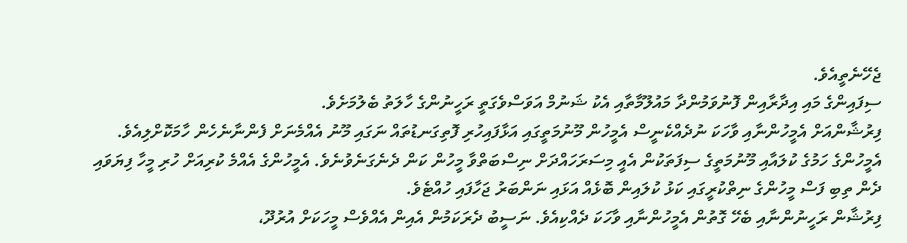ޖެހޭނެތީއެވެ.
ސިފައިންގެ މައި އިދާރާއިން ފޮނުވަމުންދާ މައުލޫމާތާއި އެކު ޝަނުމް އަވަސްވެގަތީ ރަހީނުންގެ ހާލަތު ބެލުމަށެވެ.
ފިރުޝާންއަށް އެމީހުންނާއި ވާހަކަ ނުދެއްކެނީސް އެމީހުން މޫނުމަތީގައި އަޅާފައިހުރި ފޮތިގަނޑުތައް ނަގައި މޫނު އެއްމެނަށް ފެންނާނެހެން ހާމަކޮށްލިއެވެ. އެމީހުންގެ ހަމުގެ ކުލައާއި މޫނުމަތީގެ ސިފަތަކުން އެއީ މިސަރަހައްދަށް ނިސްބަތްވާ މީހުން ކަން ދެނެގަނެވުނެވެ. އެމީހުންގެ އެއްމެ ކުރިއަށް ހުރި މީހާ ފިޔަވައި ދެން ތިބި ފަސް މީހުންގެ ނިތްކުރީގައި ކަޅު ކުލައިން ބޮޅެއް އަޅައި ނަންބަރު ޖަހާފައި ހުއްޓެވެ.
ފިރުޝާން ރަހީނުންނާއި ބެހޭ ގޮތުން އެމީހުންނާއި ވާހަކަ ދެއްކިއެވެ. ނަސީބު ދެރަކަމުން އެއިން އެއްވެސް މީހަކަށް އުރުދޫ،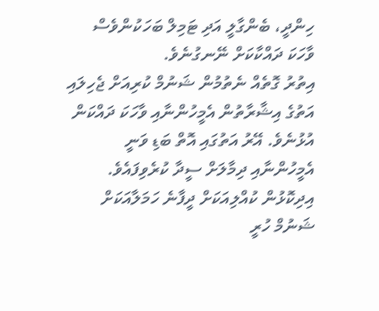ހިންދީ، ބެންގާލީ އަދި ޓަމިލް ބަހަކުންވެސް ވާހަކަ ދައްކާކަށް ނޭނގުނެވެ.
އިތުރު ގޮތެއް ނެތުމުން ޝަނުމް ކުރިއަށް ޖެހިލައި އަތުގެ އިޝާރާތުން އެމީހުންނާއި ވާހަކަ ދައްކަން އުޅުނެވެ. އޭރު އަތުގައި އޮތް ބަޑި ވަނީ އެމީހުންނާއި ދިމާލަށް ސީދާ ކުރެވިފައެވެ. އިދިކޮޅުން ކުއްލިއަކަށް ދީފާނެ ހަމަލާއަކަށް ޝަނުމް ހުރީ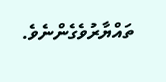ތައްޔާރުވެގެންނެވެ.